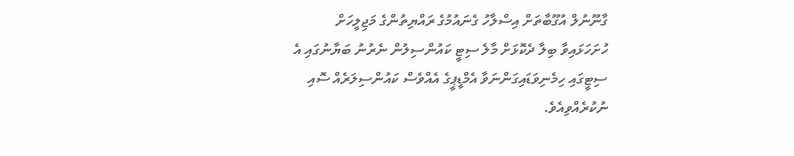ގާނޫނުލް އުގޫބާތަށް އިސްލާހު ގެނައުމުގެ ރައްޔިތުންގެ މަޖިލީހަށް ހުށަހަޅައިވާ ބިލާ ދެކޮޅަށް މާލެ ސިޓީ ކައުންސިލުން ނެރުނު ބަޔާނުގައި އެ ސިޓީގައި ހިމެނިވަޑައިގަންނަވާ އެމްޑީޕީގެ އެއްވެސް ކައުންސިލަރެއް ސޮއި ނުކުރެއްވިއެވެ.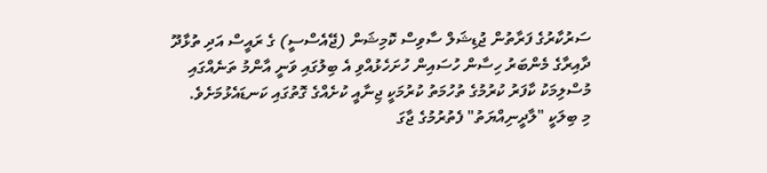ސަރުކާރުގެ ފަރާތުން ޖުޑިޝަލް ސާވިސް ކޮމިޝަން (ޖޭއެސްސީ) ގެ ރައީސް އަދި ތުޅާދޫ ދާއިރާގެ މެންބަރު ހިސާން ހުސައިން ހުށަހެޅުއްވި އެ ބިލުގައި ވަނީ އާންމު ތަނެއްގައި މުސްލިމަކު ކާފަރު ކުރުމުގެ ތުހުމަތު ކުރުމަކީ ޖިނާއީ ކުށެއްގެ ގޮތުގައި ކަނޑައެޅުމަށެވެ.
މި ބިލަކީ "ލާދީނިއްޔަތު" ފެތުރުމުގެ ޖާގަ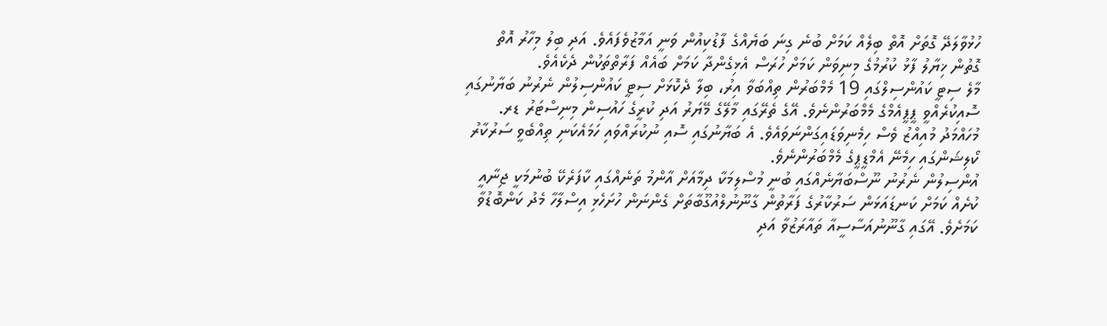ހުޅުވާލަދޭ ގޮތަށް އޮތް ބިލެއް ކަމަށް ބުނެ ގިނަ ބަޔެއްގެ ފާޑުކިއުން ވަނީ އަމާޒުވެފައެވެ. އަދި ބިލު މިހާރު އޮތް ގޮތުން ޚިޔާލު ފާޅު ކުރުމުގެ މިނިވަން ކަމަށް ހުރަސް އެޅިގެންދާ ކަމަށް ބައެއް ފަރާތްތަކުން ދެކެއެވެ.
މާލެ ސިޓީ ކައުންސިލްގައި 19 މެމްބަރުން ތިއްބަވާ އިރު، ބިލާ ދެކޮޅަށް ސިޓީ ކައުންސިލުން ނެރުނު ބަޔާނުގައި ސޮއިކުރެއްވީ ޕީޕީއެމްގެ މެމްބަރުންނެވެ. އޭގެ ތެރޭގައި މާލޭގެ މޭޔަރު އަދި ކުރީގެ ހައުސިން މިނިސްޓަރު ޑރ. މުހައްމަދު މުއިއްޒު ވެސް ހިމެނިވަޑައިގަންނަވައެވެ. އެ ބަޔާނުގައި ސޮއި ނުކުރައްވައި ހަމައެކަނި ތިއްބެވީ ސަރުކާރު ކޯލިޝަންގައި ހިމެނޭ އެމްޑީޕީގެ މެމްބަރުންނެވެ.
އުންސިލުން ނެރުނު ނޫސްބަޔާނެއްގައި ބުނީ މުސްލިމަކާ ދިމާއަށް އާންމު ތަނެއްގައި ކާފަރެކޭ ބުނުމަކީ ޖިނާއީ ކުށެއް ކަމަށް ކަނޑައަޅަން ސަރުކާރުގެ ފަރާތުން ގާނޫނުލްއުގޫބާތަށް ގެންނަން ހުށަހެޅި އިސްލާހާ މެދު ކަންބޮޑުވާ ކަމަށެވެ. އޭގައި ގާނޫނުއަސާސީއާ ތައާރަޒުވާ އަދި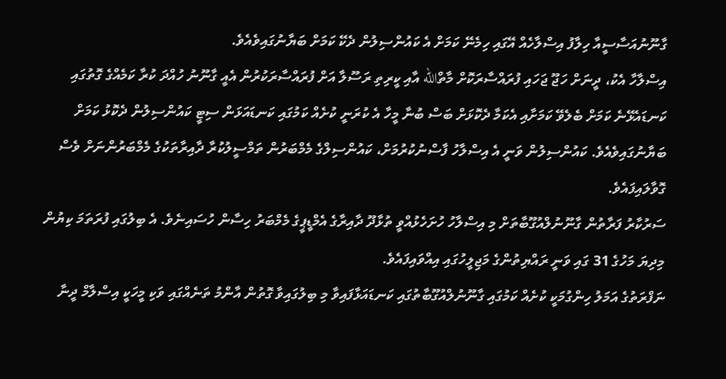ގާނޫނުއަސާސީއާ ހިލާފު އިސްލާހެއް އޭގައި ހިމެނޭ ކަމަށް އެ ކައުންސިލުން ދެކޭ ކަމަށް ބަޔާނުގައިވެއެވެ.
އިސްލާހާ އެކު، ދީނަށް ހަޖޫ ޖަހައި ފުރައްސާރަކޮށް މާތްالله އާއި ކީރިތި ރަސޫލާ އަށް ފުރައްސާރަކުރުން އެއީ ގާނޫނު ހުއްދަ ކުރާ ކަމެއްގެ ގޮތުގައި ކަނޑައެޅޭނެ ކަމަށް ބެލެވޭ ކަމަށާއި އެކަމާ ދެކޮޅަށް ބަސް ބުނާ މީހާ އެ ކުރަނީ ކުށެއް ކަމުގައި ކަނޑައަޅަން ސިޓީ ކައުންސިލުން ދެކޮޅު ކަމަށް ބަޔާނުގައިވެއެވެ. ކައުންސިލުން ވަނީ އެ އިސްލާހު ފާސްނުކުރުމަށް، ކައުންސިލްގެ މެމްބަރުން ތަމްސީލުކުރާ ދާއިރާތަކުގެ މެމްބަރުންނަށް ވެސް ގޮވާލައިފައެވެ.
ސަރުކާރު ފަރާތުން ގާނޫނުލްއުގޫބާތަށް މި އިސްލާހު ހުށަހެޅުއްވީ ތުޅާދޫ ދާއިރާގެ އެމްޑީޕީގެ މެމްބަރު ހިސާން ހުސައިނެވެ. އެ ބިލުގައި ފުރަތަމަ ކިޔުން މިދިޔަ މަހުގެ 31 ގައި ވަނީ ރައްޔިތުންގެ މަޖިލީހުގައި އިއްވައިފައެވެ.
ނަފްރަތުގެ އަމަލު ހިންގުމަކީ ކުށެއް ކަމުގައި ގާނޫނުލްއުގޫބާތުގައި ކަނޑައަޅާފައިވާ މި ބިލުގައިވާ ގޮތުން އާންމު ތަނެއްގައި ވަކި މީހަކީ އިސްލާމް ދީނާ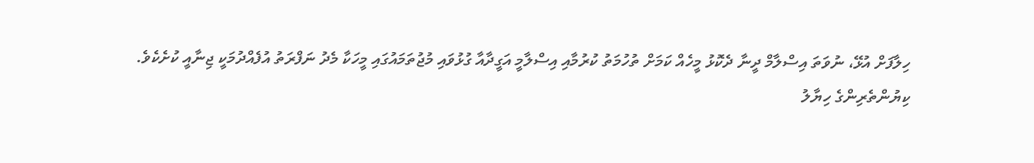ހިލާފަށް އުޅޭ، ނުވަތަ އިސްލާމް ދީނާ ދެކޮޅު މީހެއް ކަމަށް ތުހުމަތު ކުރުމާއި އިސްލާމީ އަގީދާއާ ގުޅުވައި މުޖުތަމައުގައި މީހަކާ މެދު ނަފްރަތު އުފެއްދުމަކީ ޖިނާއީ ކުށެކެވެ.
ކިޔުންތެރިންގެ ހިޔާލު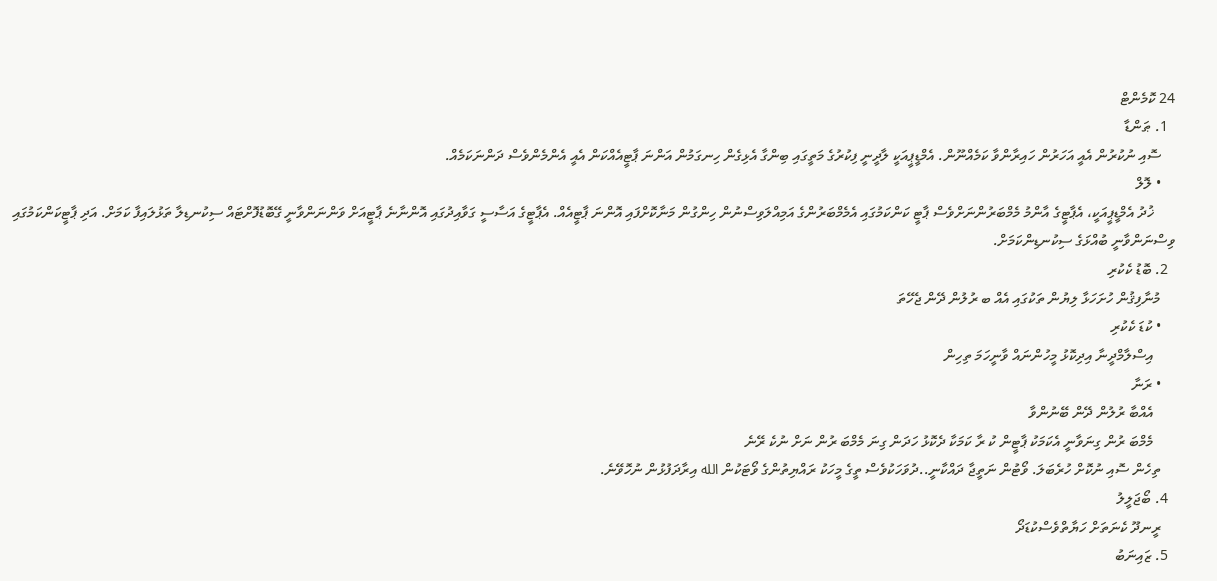24 ކޮމެންޓް
  1. ޠަންޑާ
    ސޮއި ނުކުރުން އެއީ އަހަރުން ހައިރާންވާ ކަމެއްނޫން. އެމްޑީޕީއަކީ ލާދީނީ ފިކުރުގެ މަތީގައި ބިންގާ އެޅިގެން ހިނގަމުން އަންނަ ޕާޓީއެއްކަން އެއީ އެންމެންވެސް ދަންނަކަމެއް.
    • ލޮލް
      ޚުދު އެމްޑީޕީއަކީ، އެޕާޓީގެ އާންމު މެމްބަރުންނަށްވެސް ޕާޓީ ކަންކަމުގައި އެމެމްބަރުންގެ އަމިއްލަވިސްނުން ހިންގުން މަނާކޮށްފައި އޮންނަ ޕާޓީއެއް. އެޕާޓީގެ އަސާސީ ގަވާއިދުގައި އޮންނާނެ ޕާޓީއަށް ވަންނަންވާނީ ގޭބޮޑުފޮށްޓައް ސިކުނޑިލާ ތަޅުލައިފާ ކަމަށް. އަދި ޕާޓީކަންކަމުގައި ވިސްނަންވާނީ ބުއްޅަގެ ސިކުނޑިންކަމަށް.
  2. ބޮޑު ކެކުރި
    މުނާފިޤުން ހުށަހަޅާ ލިޔުން ތަކުގައި އެއް ބ ރުލުން ދޭން ޖެހޭތަ
    • ކުޑަ ކެކުރި
      އިސްލާމްދީނާ އިދިކޮޅު މީހުންނައް ވާނީހަމަ ތިހިން
    • ރަނާ
      އެއްބާ ރުލުން ދޭން ބޭނުންވާ
      މެމްބަ ރުން ގިނަވާނީ އެކަމަކު ޕާޓީން ކު ރާ ކަމަކާ ދެކޮޅު ހަދަން ގިނަ މެމްބަ ރުން ނަށް ނުކެ ރޭނެ
    ތިހެން ސޮއި ނުކޮށް ހުރެބަލަ. ވޯޓުން ނަތީޖާ ދައްކާނީ..ދުވަހަކުވެސް ތީގެ މީހަކު ރައްޔިތުންގެ ވޯޓަކުން الله އިރާދަފުޅުން ނުހޮވޭނެ.
  4. ބޯޖަލީލު
    ރީނދޫ ކެނަތަށް ހަޔާތްވެސްކުޑަދޯ
  5. ޒައިނަބު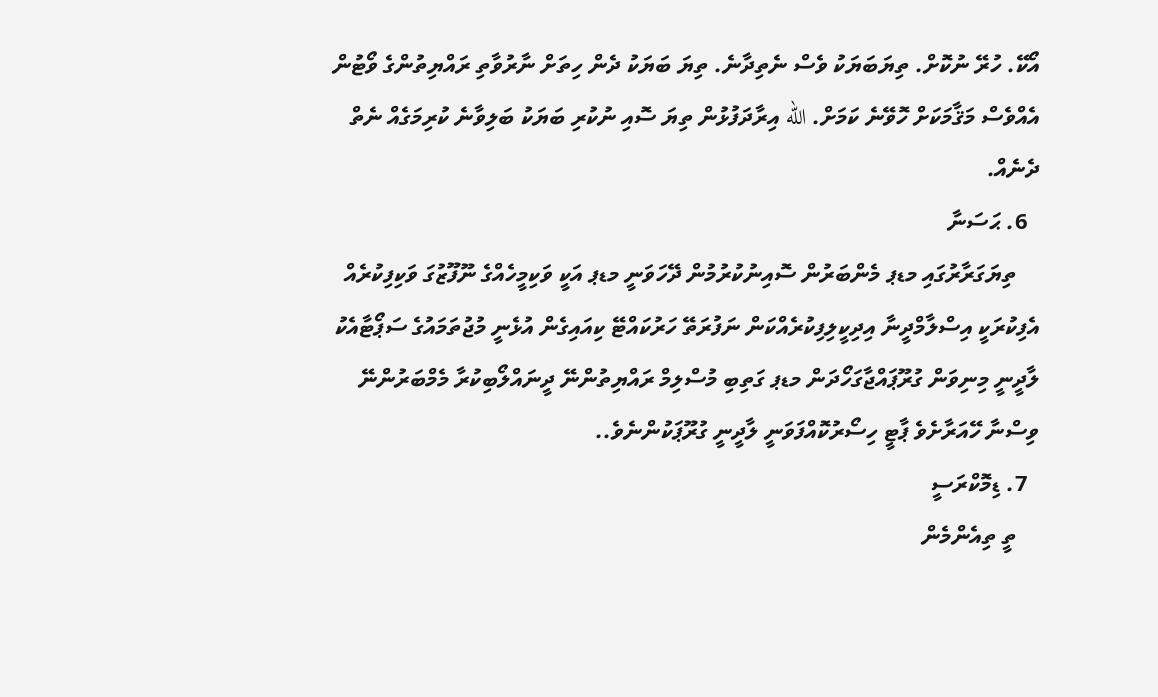އޯކޭ. ހުރޭ ނުކޮށް. ތިޔަބަޔަކު ވެސް ނެތިދާނެ. ތިޔަ ބަޔަކު ދެން ހިތަށް ނާރުވާތި ރައްޔިތުންގެ ވޯޓުން އެއްވެސް މަޤާމަކަށް ހޮވޭނެ ކަމަށް. الله އިރާދަފުޅުން ތިޔަ ސޮއި ނުކުރި ބަޔަކު ބަލިވާނެ ކުރިމަގެއް ނެތް ދެނެއް.
  6. ޙަސަނާ
    ތިޔަގަރާރުގައި މޑޕ މެންބަރުން ސޮއިނުކުރުމުން ދޭހަވަނީ މޑޕ އަކީ ވަކިމީހެއްގެ ނޫފޫޒުގަ ވަކިފިކުރެއް އެފިކުރަކީ އިސްލާމްދީނާ އިދިކީލިފިކުރެއްކަން ނަފުރަތޭ ހަރުކައްޓޭ ކިއައިގެން އުޅެނީ މުޖުތަމައުގެ ސަޕޯޓާއެކު ލާދީނީ މިނިވަން ގުރޫޕައްޖާގަހޯދަން މޑޕ ގަތިބި މުސްލިމް ރައްޔިތުންނޭ ދީނައްލޯބިކުރާ މެމްބަރުންނޭ ވިސްނާ ހޭއަރާށެވެ ޕާޓީ ހިސޯރުކޮއްފަވަނީ ލާދީނީ ގުރޫޕަކުންނެވެ..
  7. ޑިމޮކްރަސީ
    ތީ ތިއެންމެން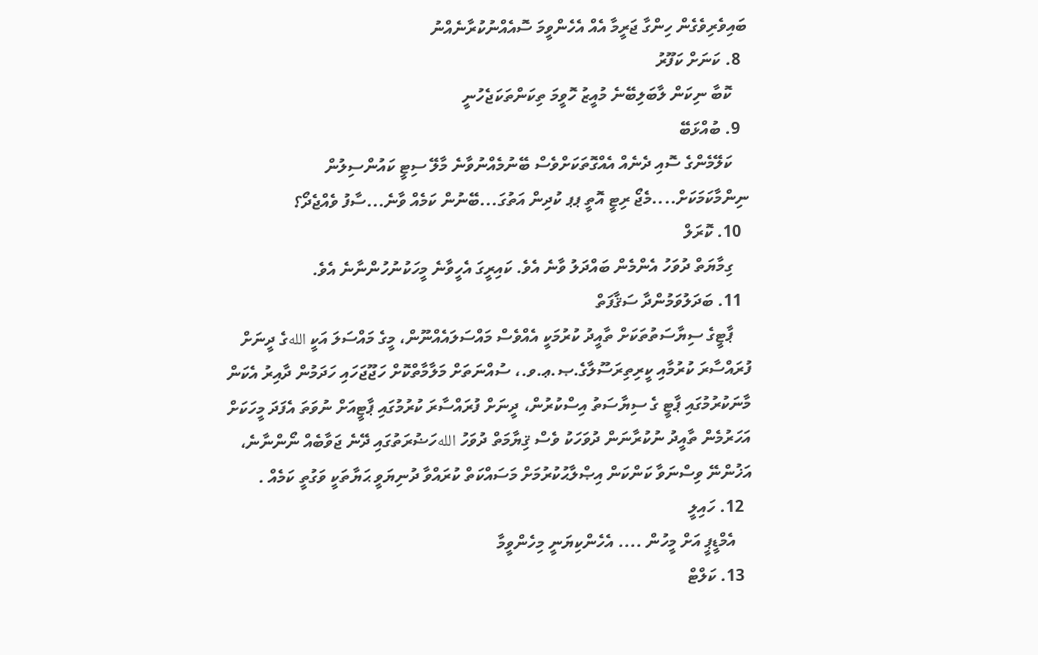ބައިވެރިވެގެން ހިންގާ ޖަރީމާ އެއް އެހެންވީމަ ސޮއެއްނުކުރާނެއްނު
  8. ކަނަށް ކަފޫރު
    ކޮބާ ނިކަން ލާބަލިބޭނެ މުއީޒު ހޮވީމަ ތިކަންތަކަޖެހުނީ
  9. ބުއްޅަބޭ
    ކަލޭމެންގެ ސޮއި ދެނެއް އެއްގޮތަކަށްވެސް ބޭނުމެއްނުވާނެ މާލޭ ސިޓީ ކައުންސިލުން ނިންމާކަމަކަށް....މެޖޯ ރިޓީ އޮތީ ޕޕ ކުދިން އަތުގަ...ބޭނުން ކަމެއް ވާނެ...ސާފު ވެއްޖެދޯ؟
  10. ކޮރަލް
    ގިމާޔަތް ދުވަހު އެންމެން ބައްދަލު ވާނެ އެވެ. ކައިރީގަ އެހީވާނެ މީހަކުނުހުންނާނެ އެވެ.
  11. ބަދަލުވަމުންދާ ސަޤާފަތް
    ޕާޓީގެ ސިޔާސަތުތަކަށް ތާއީދު ކުރުމަކީ އެއްވެސް މައްސަލައެއްނޫން، މީގެ މައްސަލަ އަކީ اللهގެ ދީނަށް ފުރައްސާރަ ކުރުމާއި ކީރިތިރަސޫލާގެ.ޞ.ޢ.ވ.، ސުއްނަތަށް މަލާމާތްކޮށް ހަޖޫޖަހައި ހަދަމުން ދާއިރު އެކަން މާނަކުރުމުގައި ޕާޓީ ގެ ސިޔާސަތު އިސްކުރުން، ދީނަށް ފުރައްސާރަ ކުރުމުގައި ޕާޓީއަށް ނުވަތަ އެފަދަ މީހަކަށް އަހަރުމެން ތާއީދު ނުކުރާނަން ދުވަހަކު ވެސް ޤިޔާމަތް ދުވަހު اللهހަޟުރަތުގައި ދޭނެ ޖަވާބެއް ނޯންނާނެ، އަޚުންނޭ ވިސްނަވާ ކަންކަން އިޞްލާޙުކުރުމަށް މަސައްކަތް ކުރައްވާ ދުނިޔަވީ ޙަޔާތަކީ ވަގުތީ ކަމެއް .
  12. ހައިލީ
    އެމްޑީޕީ އަށް މީހުން .... އެހެންކިޔަނީ މިހެންވީމާ
  13. ކަލްޓް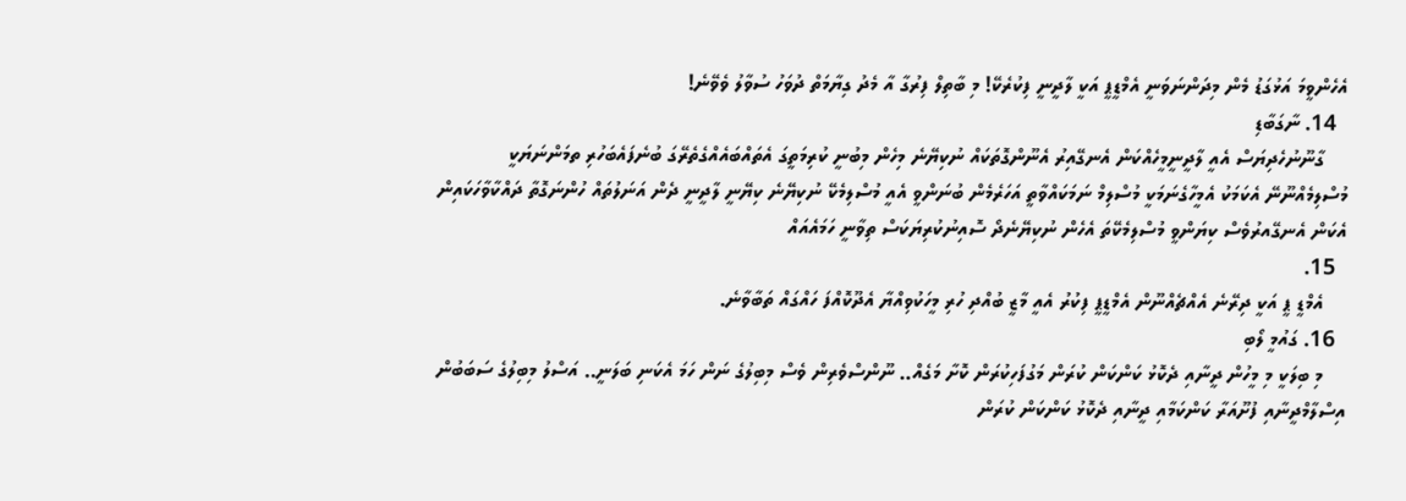އެހެންވީމަ އަޅުގަޑު މެން މިދަންނަވަނީ އެމްޑީޕީ އަކީ ލާދީނީ ފިކުރެކޭ! މި ބާތިލް ފިރުގާ އާ މެދު ގިޔާމަތް ދުވަހު ސުވާލު ވެވޭނެ!
  14. ނާގަބާޑި
    ގާނޫނުހެދިޔަސް އެއީ ލާދީނީމީހެއްކަން އެނގޭއިރު އެނޫންގޮތަކައް ނުކިޔޭނެ މިހެން މިބުނީ ކުރިމަތީގަ އެތައްބައެއްގެތެރޭގަ ބުނެފައެބަހުރި ތމަންނަޔަކީ މުސްލިމެއްނޫނޭ އެކަމަކު އެމީހާގެނަމަކީ މުސްލިމް ނަމަކައްވާތީ އަހަރެމެން ބުނަންވީ އެއީ މުސްލިމެކޭ ނުކިޔޭނެ ކިޔޭނީ ލާދީނީ ދެން އަނަލުތައް ހުންނަގޮތާ ދައްކާވާހަކައިން އެކަން އެނގޭއރުވެސް ކިޔަންވީ މުސްލިމެކޭތަ އެހެން ނުކިޔޭނެދޯ ސޮއިނުކުރިޔަކަސް ތިވާނީ ހަމައެއައް
  15.
    އެމްޑީ ޕީ އަކީ ދިރޭނެ އެއްޗެއްނޫން އެމްޑީޕީ ފިކުރު އެއީ މާޒީ ބުއްދި ހުރި މީހަކުވިއްޔާ އެދޫކޮއްފަ ހައްގައް ތަބާވާނެ.
  16. ގައުމީ ލޯބި
    މި ބިލަކީ މި މީހުން ދީނާއި ދެކޮޅު ކަންކަން ކުރަން މަގުފަހިކުރަން ކޮށާ މަގެއް.. ނޫންސްވެރިން ވެސް މިބިލުގެ ނަން ހަމަ އެކަނި ބަލަނީ.. އަސްލު މިބިލުގެ ސަބަބުން އިސްލާމްދީނާއި ފުށޫއަރާ ކަންކަމާއި ދީނާއި ދެކޮޅު ކަންކަން ކުރަން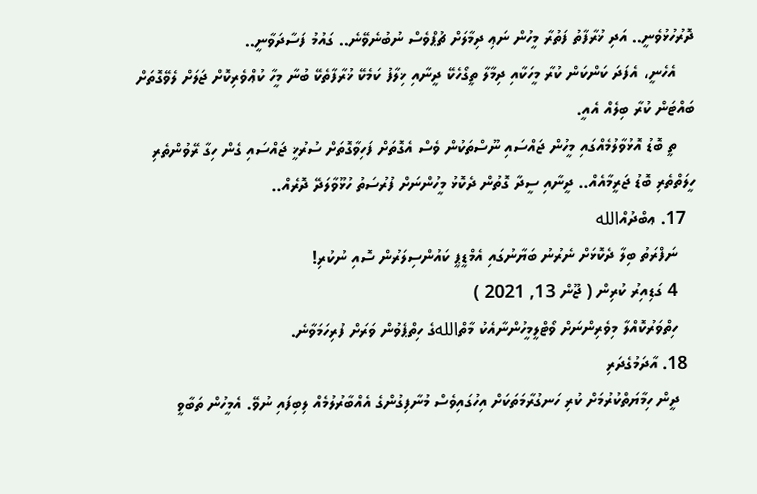ދޮރުހުޅުވެނީ.. އަދި ޚުރާފާތު ފަތުރާ މީހުން ނަޢި ދިމާލަށް ޗުޕްވެސް ނުބުނެވޭނެ.. ގައުމު ފަސާދަވާނީ..
    އެހެނީ، އެފަދަ ކަންކަން ކުރާ މީހަކާއި ދިމާލާ ތީގޯހެކޭ ދީނާއި ޚިލާފު ކަމެކޭ ޚުރާފާތެކޭ ބުނާ މީހާ ކުޢްވެރިކޮށް ޖަލަށް ލެވޭގޮތަށް ބައްޓަން ކުރާ ބިލެއް އެއީ.
    ތީ ބޮޑު އޮޅުވާލުމެއްގައި މީހުން ޖައްސައި ނޫސްތަކުން ވެސް އެގޮތަށް ފަހިވާގޮތަށް ސުރުޚީ ޖައްސައި ގެން ހިގާ ރޭވުންތެރި ހީލަތްތެރި ބޮޑު ޖަރީމާއެއް.. ދީނާއި ސީދާ ގޮތުން ދެކޮޅު މީހުންނަށް ފުރުސަތު ހުޅޫވާލަދޭ ދޮރެއް..
  17. ޢބްދުއްالله
    ނަފްރަތު ބިލާ ދެކޮޅަށް ނެރުނު ބަޔާނުގައި އެމްޑީޕީ ކައުންސިލަރުން ސޮއި ނުކުރި!
    4 ގަޑިއިރު ކުރިން ( ޖޫން 13, 2021 )
    ހިތްވަރުކޮއްލާ މިވެރިންނަށް ވޯޓްލީމީހުންނާއެކު މާތްاللهގެ ހިތްޕެވުން ވަރަށް ފުރިހަމަވާނެ.
  18. އާދަމުގެދަރި
    ދީން ހިމާޔަތްކުރުމަށް ކުރި ހަނގުރާމަތަކަށް އިހުގައިވެސް މުނާފިގުންގެ އެއްބާރުލުމެއް ލިބިފައި ނުވޭ. އެމީހުން ތަބާވީ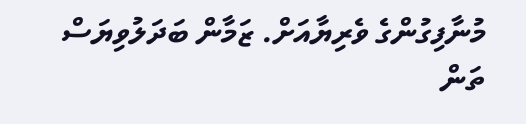މުނާފިގުންގެ ވެރިޔާއަށް. ޒަމާން ބަދަލުވިޔަސް ތަން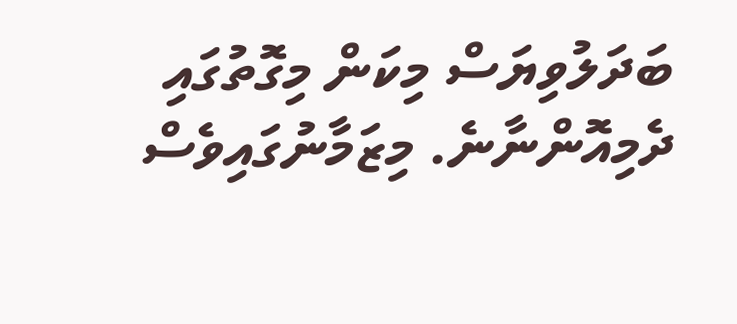ބަދަލުވިޔަސް މިކަން މިގޮތުގައި ދެމިއޮންނާނެ. މިޒަމާނުގައިވެސް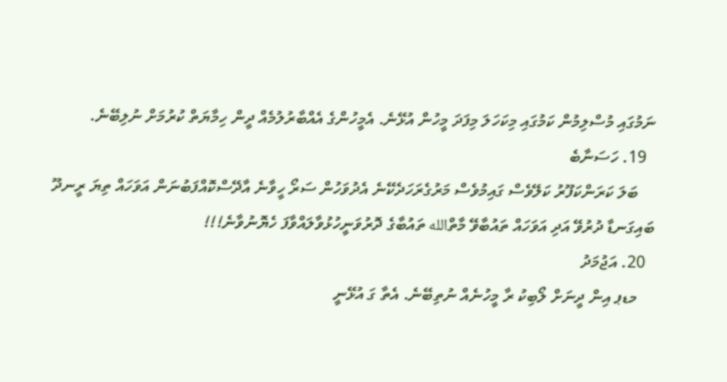ނަމުގައި މުސްލިމުން ކަމުގައި މިކަހަލަ މިފަދަ މީހުން އުޅޭނެ. އެމީހުންގެ އެއްބާރުލުމެއް ދީން ހިމާޔަތް ކުރުމަށް ނުލިބޭނެ.
  19. ހަސަނާބެ
    ބަލަ ކަރަންކަފޫރު ކަލޭވެސް ގައިމުވެސް މަރުގެރަހަދެކޭނެ އެދުވަހުން ސަރޯ ހީވާނެ އާދޭސްކޮއްފަބުނަން އަވަހައް ތިޔަ ރީނދޫ ބައިގަނޑާ ދުރުވޭ އަދި އަވަހައް ތައުބާވޭ މާތްالله ތައުބާގެ ދޮރުވަނީހުޅުވާލައްވާފަ ހެޔޮނުވާނެ!!!
  20. އަޖުމަދު
    މޑޕ އިން ދީނަށް ލޯބިކު ރާ މީހުނެއް ނުތިބޭނެ. އެތާ ގަ އުޅޭނީ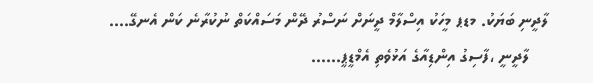ލާދީނި ބަޔަކު. މޑޕ މީހަކު އިސްލާމް ދީނަށް ނަސްރު ދޭން މަސައްކަތް ނުކުރާނެ ކަން އެނގޭ....
    ލާދީނީ ،ފާސިގު އިންޑިއާގެ އަޅުވެތި އެމްޑީޕީ......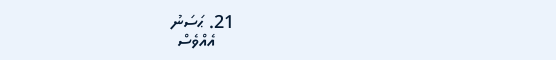21. ޙަސަނު
    އެއްވެސް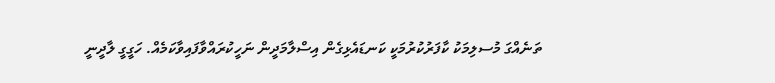ތަނެއްގަ މުސލިމަކު ކާފަރުކުރުމަކީ ކަނޑައެޅިގެން އިސްލާމަދީން ނަހީކުރައްވާފައިވާކަމެއް. ހަގީގީ ލާދީނީ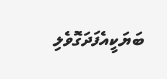ބަޔަކީއެފަދަގޮވެލި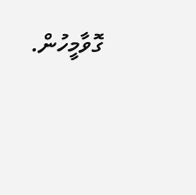ގޮވާމީހުން.